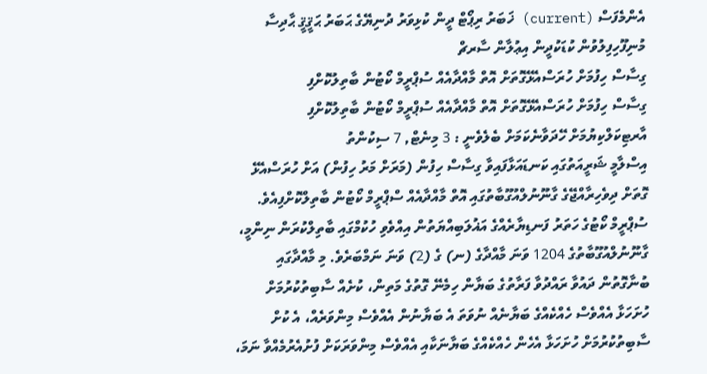އެންމެފަސް (current) ޚަބަރު ރިޕޯޓް ދީން ކުޅިވަރު ދުނިޔޭގެ ޙަބަރު ޙަޤީޤީ ޙާދިސާ މުނިފޫހިފިލުވުން ކުޑަކުދީން އިޢުލާން ސާރޗް
ގިސާސް ހިފުމަށް ހުރަސްއެޅޭގޮތަށް އޮތް މާއްދާއެއް ސުޕްރީމް ކޯޓުން ބާތިލުކޮށްފި
ގިސާސް ހިފުމަށް ހުރަސްއެޅޭގޮތަށް އޮތް މާއްދާއެއް ސުޕްރީމް ކޯޓުން ބާތިލުކޮށްފި
އާރޓިކަލްކިޔުމަށް ހޭދަވާނެކަމަށް ބެލެވެނީ : 3 މިނެޓް, 7 ސިކުންތު
އިސްލާމީ ޝަރީއަތުގައި ކަނޑައަޅާފައިވާ ގިސާސް ހިފުން (މަރަށް މަރު ހިފުން) އަށް ހުރަސްއެޅޭ ގޮތަށް ދިވެހިރާއްޖޭގެ ގާނޫނުލްއުގޫބާތުގައި އޮތް މާއްދާއެއް ސްޕްރީމް ކޯޓުން ބާތިލްކޮށްފިއެވެ.
ސުޕްރީމް ކޯޓުގެ ހަތަރު ފަނޑިޔާރެއްގެ އަޣުލަބިއްޔަތުން އިއްވެވި ހުކުމްގައި ބާތިލްކުރަން ނިންމީ، ގާނޫނުލްއުގޫބާތުގެ 1204 ވަނަ މާއްދާގެ (ނ) ގެ (2) ވަނަ ނަމްބަރެވެ. މި މާއްދާގައި ބުނާގޮތުން ދައުވާ ރައްދުވާ ފަރާތުގެ ބަޔާން ހިމެނޭ ގޮތުގެ މަތިން، ކުށެއް ސާބިތުކުރުމަށް ހުށަހަޅާ އެއްވެސް ހެއްކެއްގެ ބަޔާނެއް ނުވަތަ އެ ބަޔާނުން އެއްވެސް މިންވަރެއް، އެ ކުށް ސާބިތުކުރުމަށް ހުށަހަޅާ އެހެން ހެއްކެއްގެ ބަޔާނަކާއި އެއްވެސް މިންވަރަކަށް ފުށުއެރުމެއްވާ ނަމަ،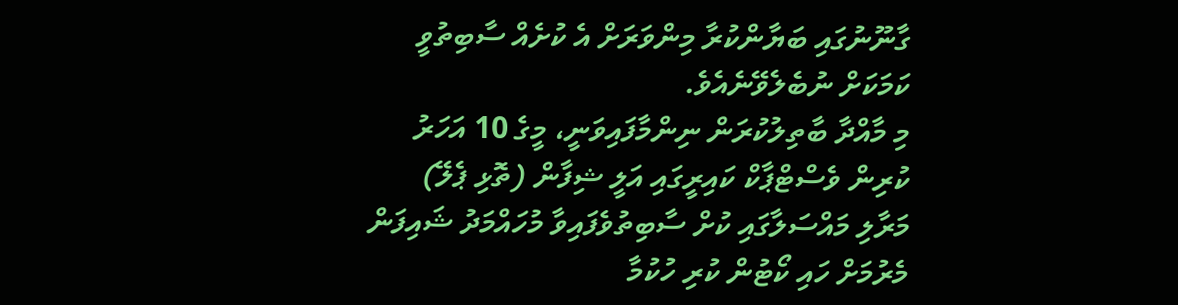ގާނޫނުގައި ބަޔާންކުރާ މިންވަރަށް އެ ކުށެއް ސާބިތުވީ ކަމަކަށް ނުބެލެވޭނެއެވެ.
މި މާއްދާ ބާތިލުކުރަން ނިންމާފައިވަނީ، މީގެ 10 އަހަރު ކުރިން ވެސްޓްޕާކް ކައިރީގައި އަލީ ޝިފާން (ތޮޅި ޕެލޭ) މަރާލި މައްސަލާގައި ކުށް ސާބިތުވެފައިވާ މުހައްމަދު ޝައިފަން މެރުމަށް ހައި ކޯޓުން ކުރި ހުކުމާ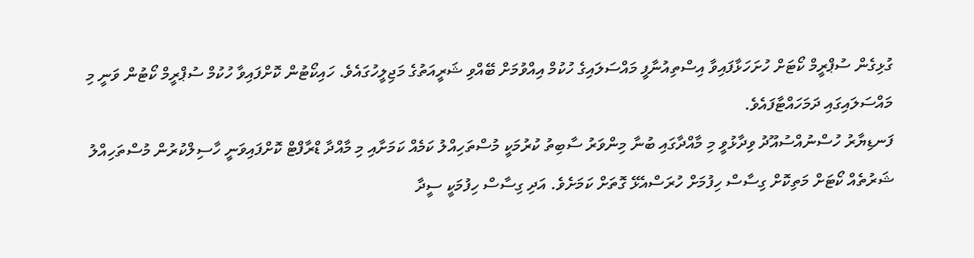ގުޅިގެން ސުޕްރީމް ކޯޓަށް ހުށަހަޅާފައިވާ އިސްތިއުނާފީ މައްސަލައިގެ ހުކުމް އިއްވުމަށް ބޭއްވި ޝަރީއަތުގެ މަޖިލީހުގައެވެ. ހައިކޯޓުން ކޮށްފައިވާ ހުކުމް ސުޕްރީމް ކޯޓުން ވަނީ މި މައްސަލައިގައި ދަމަހައްޓާފައެވެ.
ފަނޑިޔާރު ހުސްނުއްސުއޫދު ވިދާޅުވީ މި މާއްދާގައި ބުނާ މިންވަރު ސާބިތު ކުރުމަކީ މުސްތަހިއްލު ކަމެއް ކަމަށާއި މި މާއްދާ ޑްރާފްޓް ކޮށްފައިވަނީ ހާސިލްކުރުން މުސްތަހިއްލު ޝަރުތެއް ކޯޓަށް މަތިކޮށް ގިސާސް ހިފުމަށް ހުރަސްއެޅޭ ގޮތަށް ކަމަށެވެ. އަދި ގިސާސް ހިފުމަކީ ސީދާ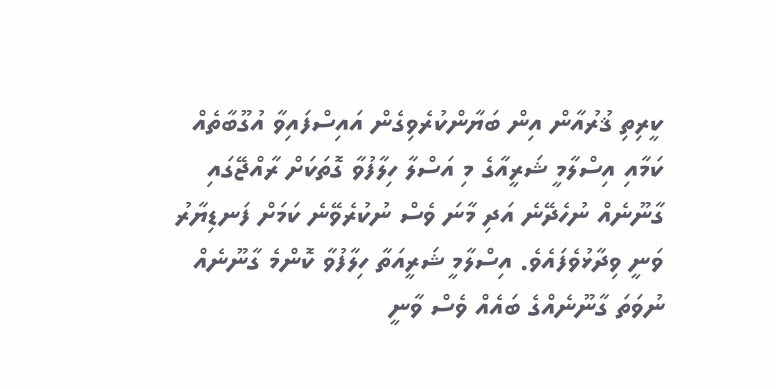ކީރިތި ޤުރުއާން އިން ބަޔާންކުރެވިގެން އައިސްފައިވާ އުގޫބާތެއް ކަމާއި އިސްލާމީ ޝަރީއާގެ މި އަސްލާ ހިލާފުވާ ގޮތަކަށް ރާއްޖޭގައި ގާނޫނެއް ނުހެދޭނެ އަދި މާނަ ވެސް ނުކުރެވޭނެ ކަމަށް ފަނޑިޔާރު ވަނީ ވިދާޅުވެފައެވެ. އިސްލާމީ ޝަރީއަތާ ހިލާފުވާ ކޮންމެ ގާނޫނެއް ނުވަތަ ގާނޫނެއްގެ ބައެއް ވެސް ވާނީ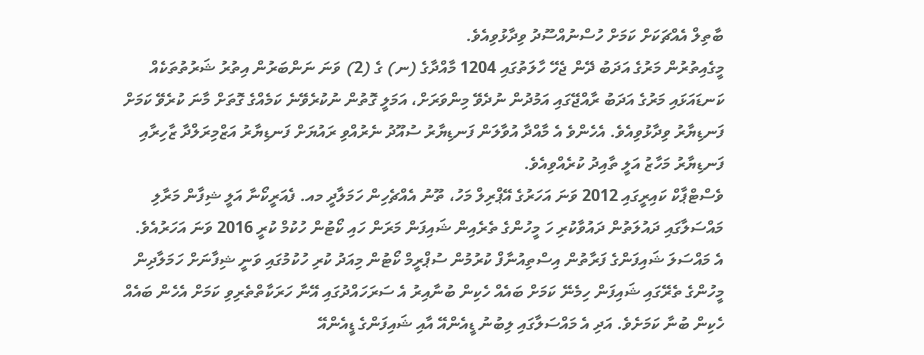ބާތިލް އެއްޗަކަށް ކަމަށް ހުސްނުއްސޫދު ވިދާޅުވިއެވެ.
މީގެއިތުރުން މަރުގެ އަދަބު ދޭން ޖެހޭ ހާލަތުގައި 1204 މާއްދާގެ (ނ) ގެ (2) ވަނަ ނަންބަރުން އިތުރު ޝަރުތުތަކެއް ކަނޑައަޅައި މަރުގެ އަދަބު ރާއްޖޭގައި އަމުދުން ނުދެވޭ މިންވަރަށް، އަމަލީ ގޮތުން ނުކުރެވޭނެ ކަމެއްގެ ގޮތަށް މާނަ ކުރެވޭ ކަމަށް ފަނޑިޔާރު ވިދާޅުވިއެވެ. އެހެންވެ އެ މާއްދާ އުވާލަން ފަނޑިޔާރު ސުއޫދު ނެރުއްވި ރައުޔަށް ފަނޑިޔާރު އަޒްމިރަލްދާ ޒާހިރާއި ފަނޑިޔާރު މަހާޒު އަލީ ތާއިދު ކުރެއްވިއެވެ.
ވެސްޓްޕާކް ކައިރީގައި 2012 ވަނަ އަހަރުގެ އޭޕްރިލް މަހު، ތޫނު އެއްޗެހިން ހަމަލާދީ މއ. ފެއަރީކޯނާ އަލީ ޝިފާން މަރާލި މައްސަލާގައި ދައުލަތުން ދައުވާކުރި ހަ މީހުންގެ ތެރެއިން ޝައިފަން މަރަން ހައި ކޯޓުން ހުކުމް ކުރީ 2016 ވަނަ އަހަރުއެވެ.
އެ މައްސަލަ ޝައިފަންގެ ފަރާތުން އިސްތިއުނާފް ކުރުމުން ސުޕްރީމް ކޯޓުން މިއަދު ކުރި ހުކުމުގައި ވަނީ ޝިފާނަށް ހަމަލާދިން މީހުންގެ ތެރޭގައި ޝައިފަން ހިމެނޭ ކަމަށް ބައެއް ހެކިން ބުނާއިރު އެ ސަރަހައްދުގައި އޭނާ ހަރަކާތްތެރިވި ކަމަށް އެހެން ބައެއް ހެކިން ބުނާ ކަމަށެވެ. އަދި އެ މައްސަލާގައި ލިބުނު ޑީއެންއޭ އާއި ޝައިފަންގެ ޑީއެންއޭ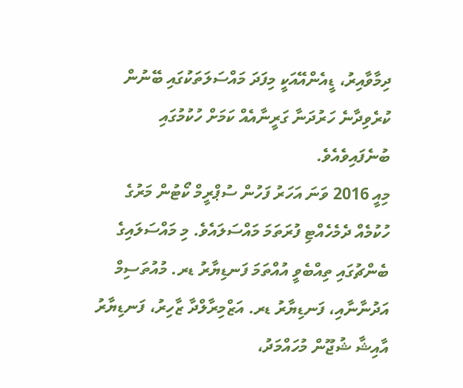ދިމާވާއިރު، ޑީއެންއޭއަކީ މިފަދަ މައްސަލަތަކުގައި ބޭނުން ކުރެވިދާނެ ހަރުދަނާ ގަރީނާއެއް ކަމަށް ހުކުމުގައި ބުނެފައިވެއެވެ.
މިއީ 2016 ވަނަ އަހަރު ފަހުން ސުޕްރީމް ކޯޓުން މަރުގެ ހުކުމެއް ދެމެހެއްޓި ފުރަތަމަ މައްސަލައެވެ. މި މައްސަލައިގެ ބެންޗުގައި ތިއްބެވީ އުއްތަމަ ފަނޑިޔާރު ޑރ. މުއުތަސިމް އަދުނާނާއި، ފަނޑިޔާރު ޑރ. އަޒްމިރާލްދާ ޒާހިރު، ފަނޑިޔާރު އާއިޝާ ޝުޖޫން މުހައްމަދު،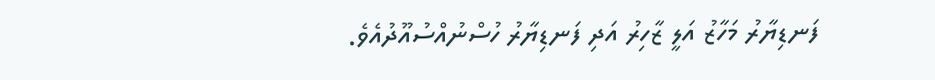ފަނޑިޔާރު މަހާޒު އަލީ ޒާހިރު އަދި ފަނޑިޔާރު ހުސްނުއްސުއޫދުއެވެ.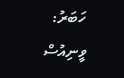ހަބަރު: ވީނިއުސް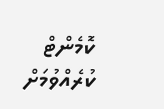ކޮމެންޓް ކުރެއްވުމަށް